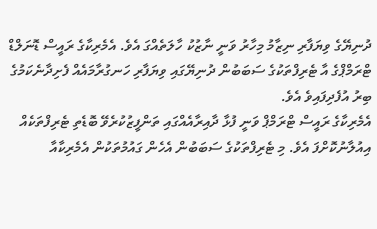ދުނިޔޭގެ ވިޔަފާރި ނިޒާމު މިހާރު ވަނީ ނާޒުކު ހާލަތެއްގަ އެވެ. އެމެރިކާގެ ރައީސް ޑޮނަލްޑް ޓްރަމްޕްގެ އާ ޓެރިފްތަކުގެ ސަބަބުން ދުނިޔޭގައި ވިޔަފާރި ހަނގުރާމައެއް ފެށިދާނެކަމުގެ ބިރު އުފެދިފައިވެ އެވެ.
އެމެރިކާގެ ރައީސް ޓްރަމްޕް ވަނީ ފުޅާ ދާއިރާއެއްގައި ތަންފީޒުކުރެވޭ ބޮޑެތި ޓެރިފްތަކެއް އިއުލާނުކޮށްފަ އެވެ. މި ޓެރިފްތަކުގެ ސަބަބުން އެހެން ގައުމުތަކުން އެމެރިކާއާ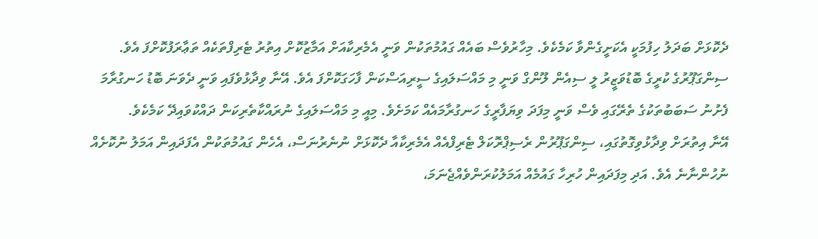ދެކޮޅަށް ބަދަލު ހިފުމަކީ އެކަށީގެންވާ ކަމެކެވެ. މިހާރުވެސް ބައެއް ގައުމުތަކުން ވަނީ އެމެރިކާއަށް އަމާޒުކޮށް އިތުރު ޓެރިފްތަކެއް ތަޢާރަފުކޮށްފަ އެވެ.
ސިންގަޕޫރުގެ ކުރީގެ ބޮޑުވަޒީރު ލީ ސިއެން ލޫންގް ވަނީ މި މައްސަލައިގެ ސީރިއަސްކަން ފާހަގަކޮށްފަ އެވެ. އޭނާ ވިދާޅުވެފައި ވަނީ ދެވަނަ ބޮޑު ހަނގުރާމަ ފެށުނު ސަބަބުތަކުގެ ތެރޭގައި ވެސް ވަނީ މިފަދަ ވިޔަފާރީގެ ހަނގުރާމައެއް ކަމަށެވެ. މިއީ މި މައްސަލައިގެ ނުރައްކާތެރިކަން ދައްކުވައިދޭ ކަމެކެވެ.
އޭނާ އިތުރަށް ވިދާޅުވިގޮތުގައި، ސިންގަޕޫރުން ރެސިޕްރޮކަލް ޓެރިފްއެއް އެމެރިކާއާ ދެކޮޅަށް ނުނެރުނަސް، އެހެން ގައުމުތަކުން އެފަދައިން އަމަލު ނުކޮށެއް ނުހުންނާނެ އެވެ. އަދި މިފަދައިން ހުރިހާ ގައުމެއް އަމަލުކުރަންވެއްޖެނަމަ،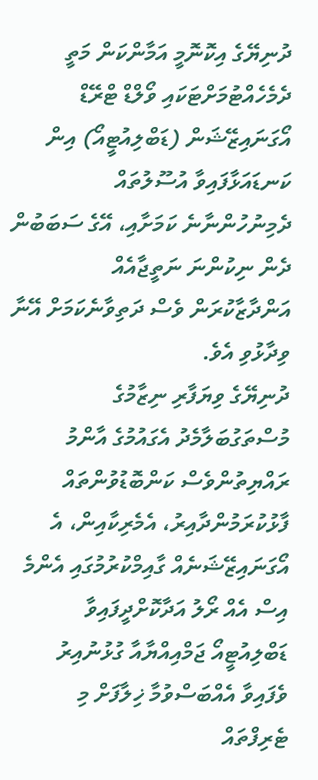ދުނިޔޭގެ އިކޮނޮމީ އަމާންކަން މަތީ ދެމެހެއްޓުމަށްޓަކައި ވޯލްޑް ޓްރޭޑް އޯގަނައިޒޭޝަން (ޑަބްލިއުޓީއޯ) އިން ކަނޑައަޅާފައިވާ އުސޫލުތައް ދެމިނުހުންނާނެ ކަމަށާއި، އޭގެ ސަބަބުން ދެން ނިކުންނަ ނަތީޖާއެއް އަންދާޒާކުރަން ވެސް ދަތިވާނެކަމަށް އޭނާ ވިދާޅުވި އެވެ.
ދުނިޔޭގެ ވިޔަފާރި ނިޒާމުގެ މުސްތަގުބަލާމެދު އެގައުމުގެ އާންމު ރައްޔިތުންވެސް ކަންބޮޑުވުންތައް ފާޅުކުރަމުންދާއިރު، އެމެރިކާއިން، އެ އޯގަނައިޒޭޝަނެއް ގާއިމްކުރުމުގައި އެންމެ އިސް އެއް ރޯލު އަދާކޮށްދީފައިވާ ޑަބްލިއުޓީއޯ ޖަމްއިއްޔާއާ ގުޅުނުއިރު ވެފައިވާ އެއްބަސްވުމާ ޚިލާފަށް މި ޓެރިފްތައް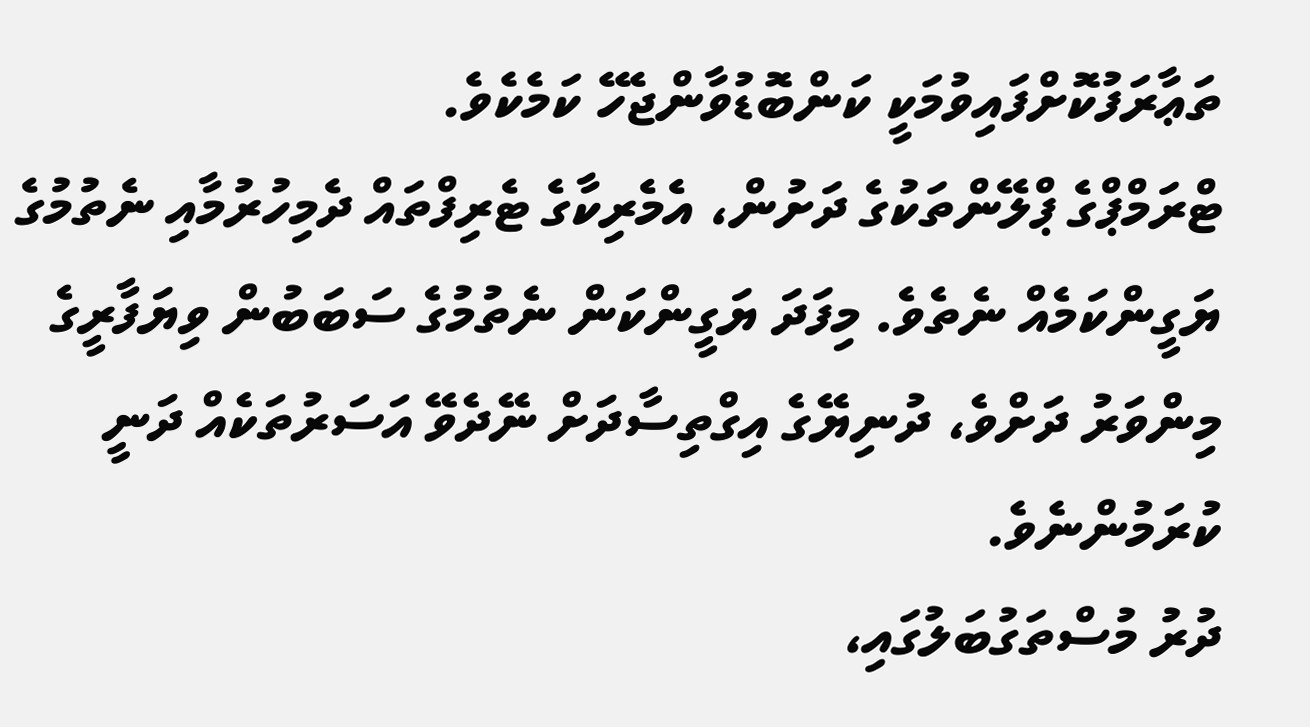ތަޢާރަފުކޮށްފައިވުމަކީ ކަންބޮޑުވާންޖެހޭ ކަމެކެވެ.
ޓްރަމްޕްގެ ޕްލޭންތަކުގެ ދަށުން، އެމެރިކާގެ ޓެރިފްތައް ދެމިހުރުމާއި ނެތުމުގެ ޔަގީންކަމެއް ނެތެވެ. މިފަދަ ޔަގީންކަން ނެތުމުގެ ސަބަބުން ވިޔަފާރީގެ މިންވަރު ދަށްވެ، ދުނިޔޭގެ އިގްތިސާދަށް ނޭދެވޭ އަސަރުތަކެއް ދަނީ ކުރަމުންނެވެ.
ދުރު މުސްތަގުބަލުގައި،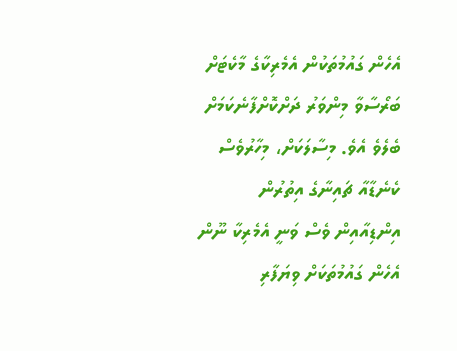އެހެން ގައުމުތަކުން އެމެރިކާގެ މާކެޓަށް ބަރޯސާވާ މިންވަރު ދަށްކޮށްފާނެކަމަށް ބެލެވެ އެވެ. މިސާލަކަށް، މިހާރުވެސް ކެނެޑާއާ ޗައިނާގެ އިތުރުން އިންޑިއާއިން ވެސް ވަނީ އެމެރިކާ ނޫން އެހެން ގައުމުތަކަށް ވިޔަފާރި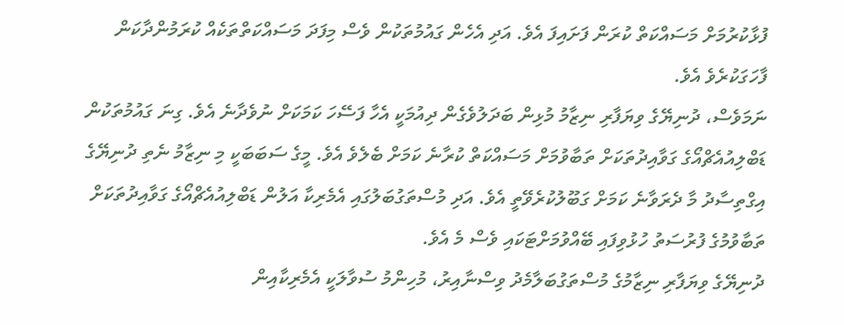ފުޅާކުރުމަށް މަސައްކަތް ކުރަން ފަށައިފަ އެވެ. އަދި އެހެން ގައުމުތަކުން ވެސް މިފަދަ މަސައްކަތްތަކެއް ކުރަމުންދާކަން ފާހަގަކުރެވެ އެވެ.
ނަމަވެސް، ދުނިޔޭގެ ވިޔަފާރި ނިޒާމު މުޅިން ބަދަލުވެގެން ދިއުމަކީ އެހާ ފަސޭހަ ކަމަކަށް ނުވެދާނެ އެވެ. ގިނަ ގައުމުތަކުން ޑަބްލިއުއެޗްއޯގެ ގަވާއިދުތަކަށް ތަބާވުމަށް މަސައްކަތް ކުރާނެ ކަމަށް ބެލެވެ އެވެ. މީގެ ސަބަބަކީ މި ނިޒާމު ނެތި ދުނިޔޭގެ އިގްތިސާދު މާ ދެރަވާނެ ކަމަށް ގަބޫލުކުރެވޭތީ އެވެ. އަދި މުސްތަގުބަލުގައި އެމެރިކާ އަލުން ޑަބްލިއުއެޗްއޯގެ ގަވާއިދުތަކަށް ތަބާވުމުގެ ފުރުސަތު ހުޅުވިފައި ބޭއްވުމަށްޓަކައި ވެސް މެ އެވެ.
ދުނިޔޭގެ ވިޔަފާރި ނިޒާމުގެ މުސްތަގުބަލާމެދު ވިސްނާއިރު، މުހިންމު ސުވާލަކީ އެމެރިކާއިން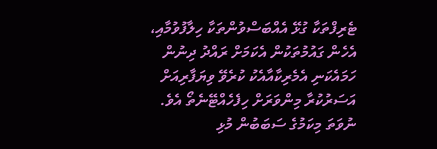ޓެރިފްތަކާ ގުޅޭ އެއްބަސްވުންތަކާ ހިލާފުވުމާއި، އެހެން ގައުމުތަކުން އެކަމަށް ރައްދު ދިނުން ހަމައެކަނި އެމެރިކާއާއެކު ކުރެވޭ ވިޔަފާރިއަށް އަސަރުކުރާ މިންވަރަށް ހިފެހެއްޓޭނެތޯ އެވެ. ނުވަތަ މިކަމުގެ ސަބަބުން މުޅި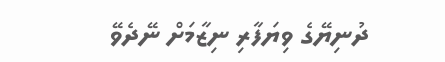ދުނިޔޭގެ ވިޔަފާރި ނިޒާމަށް ނޭދެވޭ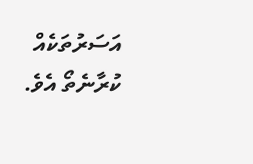އަސަރުތަކެއް ކުރާނެތޯ އެވެ.